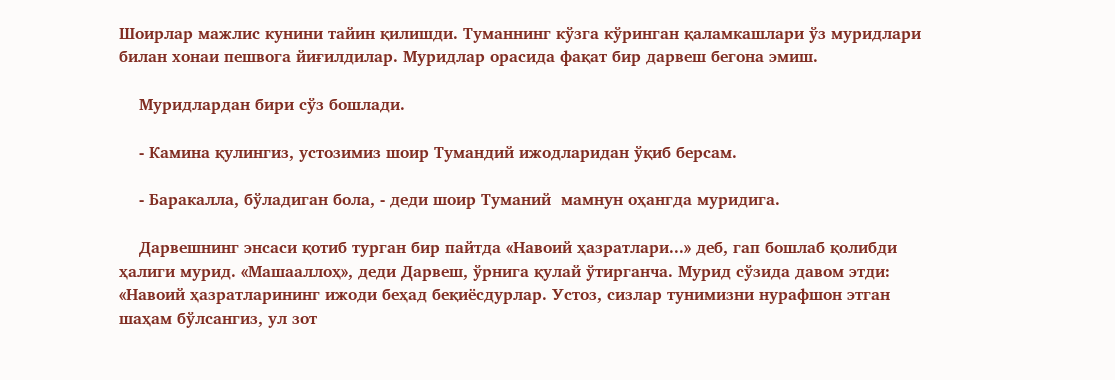Шоирлар мажлис кунини тайин қилишди. Туманнинг кўзга кўринган қаламкашлари ўз муридлари билан хонаи пешвога йиғилдилар. Муридлар орасида фақат бир дарвеш бегона эмиш.

    Муридлардан бири сўз бошлади.

    - Камина қулингиз, устозимиз шоир Тумандий ижодларидан ўқиб берсам.

    - Баракалла, бўладиган бола, - деди шоир Туманий  мамнун оҳангда муридига.

    Дарвешнинг энсаси қотиб турган бир пайтда «Навоий ҳазратлари...» деб, гап бошлаб қолибди ҳалиги мурид. «Машааллоҳ», деди Дарвеш, ўрнига қулай ўтирганча. Мурид сўзида давом этди: «Навоий ҳазратларининг ижоди беҳад беқиёсдурлар. Устоз, сизлар тунимизни нурафшон этган шаҳам бўлсангиз, ул зот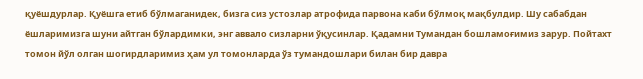қуёшдурлар. Қуёшга етиб бўлмаганидек, бизга сиз устозлар атрофида парвона каби бўлмоқ мақбулдир. Шу сабабдан ёшларимизга шуни айтган бўлардимки, энг аввало сизларни ўқусинлар. Қадамни Тумандан бошламоғимиз зарур. Пойтахт томон йўл олган шогирдларимиз ҳам ул томонларда ўз тумандошлари билан бир давра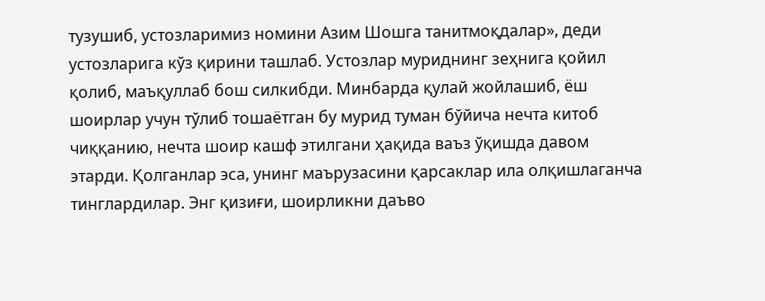тузушиб, устозларимиз номини Азим Шошга танитмоқдалар», деди устозларига кўз қирини ташлаб. Устозлар муриднинг зеҳнига қойил қолиб, маъқуллаб бош силкибди. Минбарда қулай жойлашиб, ёш шоирлар учун тўлиб тошаётган бу мурид туман бўйича нечта китоб чиққанию, нечта шоир кашф этилгани ҳақида ваъз ўқишда давом этарди. Қолганлар эса, унинг маърузасини қарсаклар ила олқишлаганча тинглардилар. Энг қизиғи, шоирликни даъво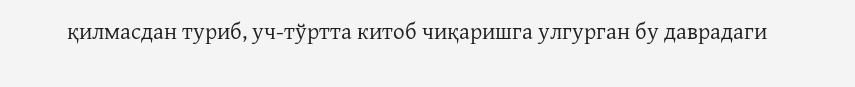қилмасдан туриб, уч-тўртта китоб чиқаришга улгурган бу даврадаги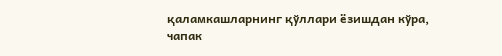қаламкашларнинг қўллари ёзишдан кўра, чапак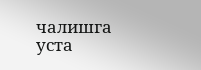чалишга уста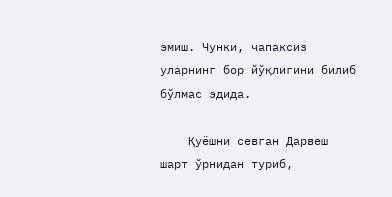эмиш. Чунки, чапаксиз уларнинг бор йўқлигини билиб бўлмас эдида.

    Қуёшни севган Дарвеш шарт ўрнидан туриб,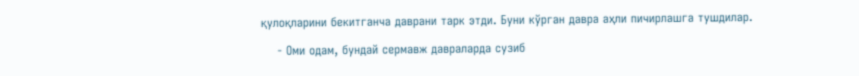қулоқларини бекитганча даврани тарк этди. Буни кўрган давра аҳли пичирлашга тушдилар.

    - Оми одам, бундай сермавж давраларда сузиб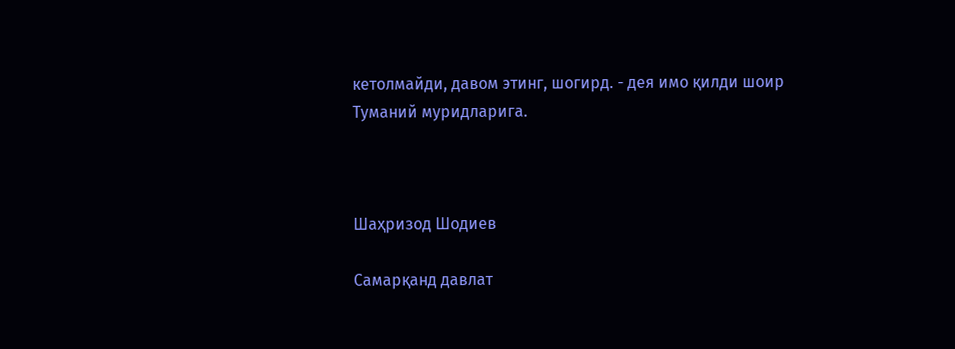кетолмайди, давом этинг, шогирд. - дея имо қилди шоир Туманий муридларига.



Шаҳризод Шодиев

Самарқанд давлат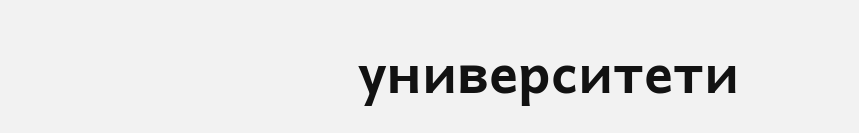университети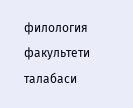филология факультети талабаси